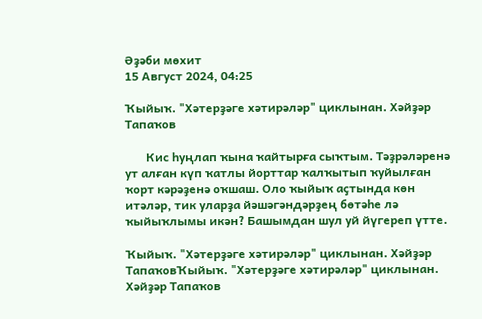Әҙәби мѳхит
15 Август 2024, 04:25

Ҡыйыҡ. "Хәтерҙәге хәтирәләр" циклынан. Хәйҙәр Тапаҡов

       Кис һуңлап ҡына ҡайтырға сыҡтым. Тәҙрәләренә ут алған күп ҡатлы йорттар ҡалҡытып ҡуйылған ҡорт кәрәҙенә оҡшаш. Оло ҡыйыҡ аҫтында көн итәләр, тик уларҙа йәшәгәндәрҙең бөтәһе лә ҡыйыҡлымы икән? Башымдан шул уй йүгереп үтте.

Ҡыйыҡ. "Хәтерҙәге хәтирәләр" циклынан. Хәйҙәр ТапаҡовҠыйыҡ. "Хәтерҙәге хәтирәләр" циклынан. Хәйҙәр Тапаҡов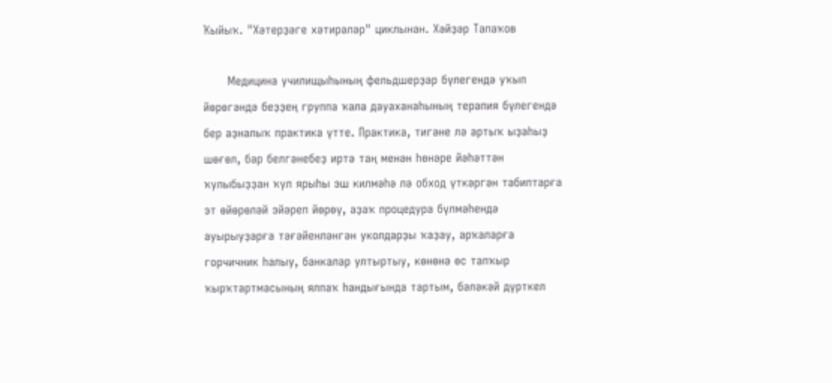Ҡыйыҡ. "Хәтерҙәге хәтирәләр" циклынан. Хәйҙәр Тапаҡов

      Медицина училищыһының фельдшерҙар бүлегендә уҡып йөрөгәндә беҙҙең группа ҡала дауаханаһының терапия бүлегендә бер аҙналыҡ практика үтте. Практика, тигәне лә артыҡ ыҙаһыҙ шөғөл, бар белгәнебеҙ иртә таң менән һөнәре йәһәттән ҡулыбыҙҙан ҡул ярыһы эш килмәһә лә обход үткәргән табиптарға эт өйөрөләй эйәреп йөрөү, аҙаҡ процедура бүлмәһендә ауырыуҙарға тәғәйенләнгән уколдарҙы ҡаҙау, арҡаларға горчичник һалыу, банкалар ултыртыу, көнөнә өс тапҡыр ҡырҡтартмасының ялпаҡ һандығында тартым, бәләкәй дүрткел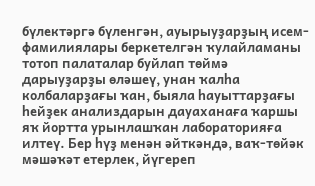бүлектәргә бүленгән, ауырыуҙарҙың исем-фамилиялары беркетелгән ҡулайламаны тотоп палаталар буйлап төймә дарыуҙарҙы өләшеү, унан ҡалһа колбаларҙағы ҡан, быяла һауыттарҙағы һейҙек анализдарын дауаханаға ҡаршы яҡ йортта урынлашҡан лабораторияға илтеү. Бер һүҙ менән әйткәндә, ваҡ-төйәк мәшәҡәт етерлек, йүгереп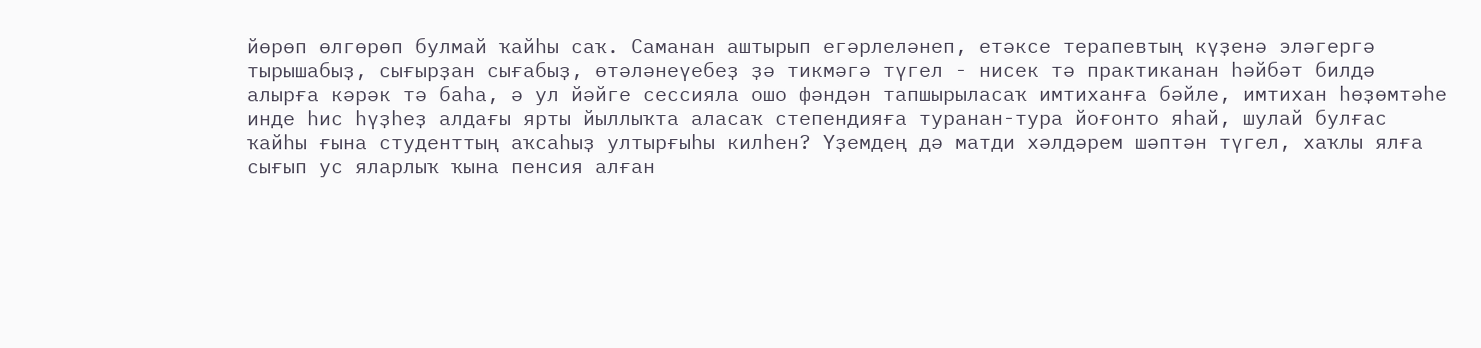йөрөп өлгөрөп булмай ҡайһы саҡ. Саманан аштырып егәрлеләнеп, етәксе терапевтың күҙенә эләгергә тырышабыҙ, сығырҙан сығабыҙ, өтәләнеүебеҙ ҙә тикмәгә түгел - нисек тә практиканан һәйбәт билдә алырға кәрәк тә баһа, ә ул йәйге сессияла ошо фәндән тапшырыласаҡ имтиханға бәйле, имтихан һөҙөмтәһе инде һис һүҙһеҙ алдағы ярты йыллыҡта аласаҡ степендияға туранан-тура йоғонто яһай, шулай булғас ҡайһы ғына студенттың аҡсаһыҙ ултырғыһы килһен? Үҙемдең дә матди хәлдәрем шәптән түгел, хаҡлы ялға сығып ус яларлыҡ ҡына пенсия алған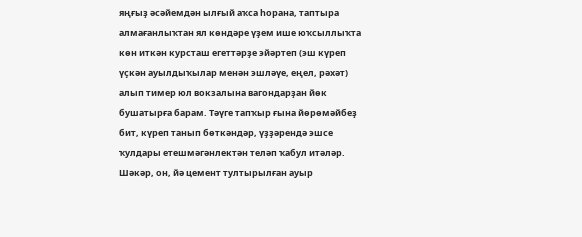яңғыҙ әсәйемдән ылғый аҡса һорана, таптыра алмағанлыҡтан ял көндәре үҙем ише юҡсыллыҡта көн иткән курсташ егеттәрҙе эйәртеп (эш күреп үҫкән ауылдыҡылар менән эшләүе, еңел, рәхәт) алып тимер юл вокзалына вагондарҙан йөк бушатырға барам. Тәүге тапҡыр ғына йөрөмәйбеҙ бит, күреп танып бөткәндәр, үҙҙәрендә эшсе ҡулдары етешмәгәнлектән теләп ҡабул итәләр. Шәкәр, он, йә цемент тултырылған ауыр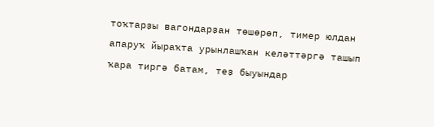тоҡтарҙы вагондарҙан төшөрөп, тимер юлдан апаруҡ йыраҡта урынлашҡан келәттәргә ташып ҡара тиргә батам, теҙ быуындар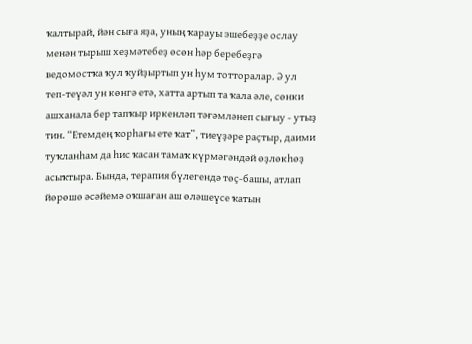ҡалтырай, йән сыға яҙа, уның ҡарауы эшебеҙҙе ослау менән тырыш хеҙмәтебеҙ өсөн һәр беребеҙгә ведомостҡа ҡул ҡуйҙыртып ун һум тотторалар. Ә ул теп-теүәл ун көнгә етә, хатта артып та ҡала әле, сөнки ашханала бер тапҡыр иркенләп тәғәмләнеп сығыу - утыҙ тин. “Етемдең ҡорһағы ете ҡат”, тиеүҙәре раҫтыр, даими туҡланһам да һис ҡасан тамаҡ күрмәгәндәй өҙлөкһөҙ асыҡтыра. Бында, терапия бүлегендә төҫ-башы, атлап йөрөшө әсәйемә оҡшаған аш өләшеүсе ҡатын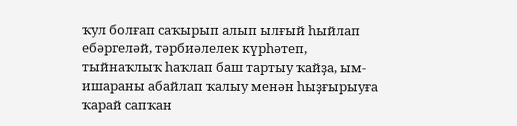ҡул болғап саҡырып алып ылғый һыйлап ебәргеләй, тәрбиәлелек күрһәтеп, тыйнаҡлыҡ һаҡлап баш тартыу ҡайҙа, ым-ишараны абайлап ҡалыу менән һыҙғырыуға ҡарай сапҡан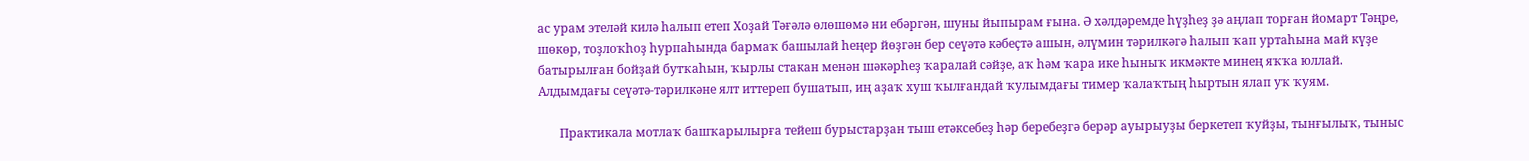ас урам этеләй килә һалып етеп Хоҙай Тәғәлә өлөшөмә ни ебәргән, шуны йыпырам ғына. Ә хәлдәремде һүҙһеҙ ҙә аңлап торған йомарт Тәңре, шөкөр, тоҙлоҡһоҙ һурпаһында бармаҡ башылай һеңер йөҙгән бер сеүәтә кәбеҫтә ашын, әлүмин тәрилкәгә һалып ҡап уртаһына май күҙе батырылған бойҙай бутҡаһын, ҡырлы стакан менән шәкәрһеҙ ҡаралай сәйҙе, аҡ һәм ҡара ике һыныҡ икмәкте минең яҡҡа юллай. Алдымдағы сеүәтә-тәрилкәне ялт иттереп бушатып, иң аҙаҡ хуш ҡылғандай ҡулымдағы тимер ҡалаҡтың һыртын ялап уҡ ҡуям.

       Практикала мотлаҡ башҡарылырға тейеш бурыстарҙан тыш етәксебеҙ һәр беребеҙгә берәр ауырыуҙы беркетеп ҡуйҙы, тынғылыҡ, тыныс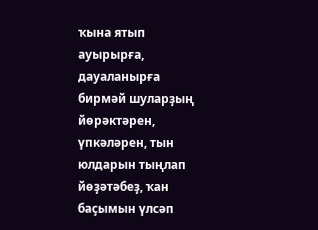ҡына ятып ауырырға, дауаланырға бирмәй шуларҙың йөрәктәрен, үпкәләрен, тын юлдарын тыңлап йөҙәтәбеҙ, ҡан баҫымын үлсәп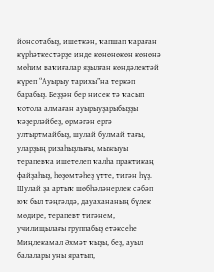йонсотабыҙ, ишеткән, ҡапшап ҡараған күрһәткестәрҙе инде көнөнөкөн көнөнә мөһим ваҡиғалар яҙылған көндәлектәй күреп “Ауырыу тарихы”на теркәп барабыҙ. Беҙҙән бер нисек тә ҡасып ҡотола алмаған ауырыуҙарыбыҙҙы ҡәҙерләйбеҙ, өрмәгән ергә ултыртмайбыҙ, шулай булмай тағы, уларҙың ризаһыҙлығы, мыжыуы терапевҡа ишетелеп ҡалһа практикаң файҙаһыҙ, һөҙөмтәһеҙ үтте, тигән һүҙ. Шулай ҙа артыҡ шөбһәләнерлек сәбәп юҡ был тәңгәлдә, дауахананың бүлек мөдире, терапевт тигәнем, училищылағы группабыҙ етәксеһе Миңлекамал Әхмәт ҡыҙы, беҙ, ауыл балалары уны яратып,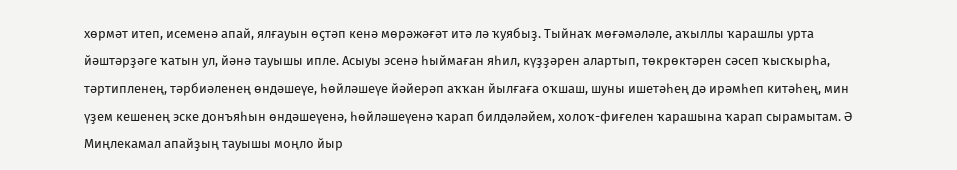хөрмәт итеп, исеменә апай, ялғауын өҫтәп кенә мөрәжәғәт итә лә ҡуябыҙ. Тыйнаҡ мөғәмәләле, аҡыллы ҡарашлы урта йәштәрҙәге ҡатын ул, йәнә тауышы ипле. Асыуы эсенә һыймаған яһил, күҙҙәрен алартып, төкрөктәрен сәсеп ҡысҡырһа,  тәртипленең, тәрбиәленең өндәшеүе, һөйләшеүе йәйерәп аҡҡан йылғаға оҡшаш, шуны ишетәһең дә ирәмһеп китәһең, мин үҙем кешенең эске донъяһын өндәшеүенә, һөйләшеүенә ҡарап билдәләйем, холоҡ-фиғелен ҡарашына ҡарап сырамытам. Ә Миңлекамал апайҙың тауышы моңло йыр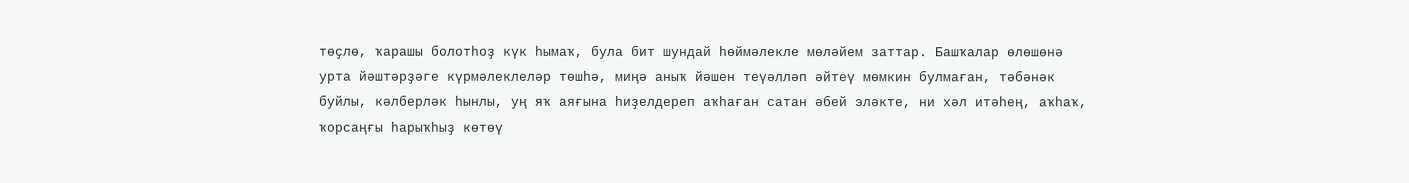төҫлө, ҡарашы болотһоҙ күк һымаҡ, була бит шундай һөймәлекле мөләйем заттар. Башҡалар өлөшөнә урта йәштәрҙәге күрмәлеклеләр төшһә, миңә аныҡ йәшен теүәлләп әйтеү мөмкин булмаған, тәбәнәк буйлы, кәлберләк һынлы, уң яҡ аяғына һиҙелдереп аҡһаған сатан әбей эләкте, ни хәл итәһең, аҡһаҡ, ҡорсаңғы һарыҡһыҙ көтөү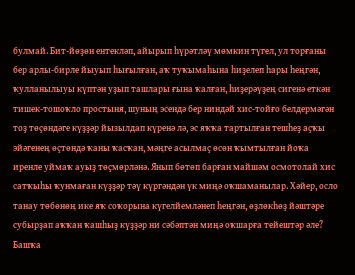булмай. Бит-йөҙөн ентекләп, айырып һүрәтләү мөмкин түгел, ул торғаны бер арлы-бирле йыуып һығылған, аҡ туҡымаһына һиҙелеп һары һеңгән, ҡулланылыуы күптән уҙып ташлары ғына ҡалған, һиҙерәүҙең сигенә еткән тишек-тошоҡло простыня, шуның эсендә бер ниндәй хис-тойғо белдермәгән тоҙ төҫөндәге күҙҙәр йызылдап күренә лә, эс яҡҡа тартылған тешһеҙ аҫҡы эйәгенең өҫтөндә ҡаны ҡасҡан, мәңге асылмаҫ өсөн ҡымтылған йоҡа иренле уймаҡ ауыҙ төҫмөрләнә. Янып бөтөп барған майшәм осмотолай хис сатҡыһы ҡунмаған күҙҙәр тәү күргәндән үк миңә оҡшаманылар. Хәйер, осло танау төбөнөң ике яҡ соҡорына күгелйемләнеп һеңгән, өҙлөкһөҙ йәштәре субырҙап аҡҡан ҡашһыҙ күҙҙәр ни сәбәптән миңә оҡшарға тейештәр әле? Башҡа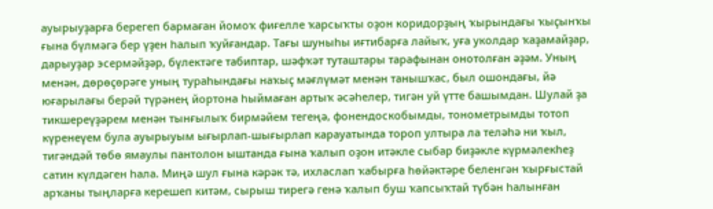ауырыуҙарға берегеп бармаған йомоҡ фиғелле ҡарсыҡты оҙон коридорҙың ҡырындағы ҡыҫынҡы ғына бүлмәгә бер үҙен һалып ҡуйғандар. Тағы шуныһы иғтибарға лайыҡ, уға уколдар ҡаҙамайҙар, дарыуҙар эсермәйҙәр, бүлектәге табиптар, шәфҡәт туташтары тарафынан онотолған әҙәм. Уның менән, дөрөҫөрәге уның тураһындағы наҡыҫ мәғлүмәт менән танышҡас, был ошондағы, йә юғарылағы берәй түрәнең йортона һыймаған артыҡ әсәһелер, тигән уй үтте башымдан. Шулай ҙа тикшереүҙәрем менән тынғылыҡ бирмәйем тегеңә, фонендоскобымды, тонометрымды тотоп күренеүем була ауырыуым ығырлап-шығырлап карауатында тороп ултыра ла теләһә ни ҡыл, тигәндәй төбө ямаулы пантолон ыштанда ғына ҡалып оҙон итәкле сыбар биҙәкле күрмәлекһеҙ сатин күлдәген һала. Миңә шул ғына кәрәк тә, ихласлап ҡабырға һөйәктәре беленгән ҡырғыстай арҡаны тыңларға керешеп китәм, сырыш тирегә генә ҡалып буш ҡапсыҡтай түбән һалынған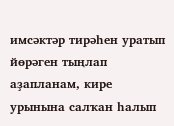имсәктәр тирәһен уратып йөрәген тыңлап аҙапланам, кире урынына салҡан һалып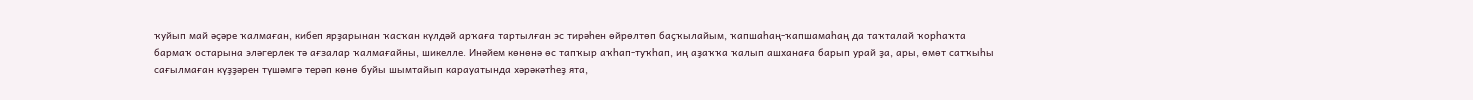ҡуйып май әҫәре ҡалмаған, кибеп ярҙарынан ҡасҡан күлдәй арҡаға тартылған эс тирәһен өйрөлтөп баҫҡылайым, ҡапшаһаң-ҡапшамаһаң да таҡталай ҡорһаҡта бармаҡ остарына эләгерлек тә ағзалар ҡалмағайны, шикелле. Инәйем көнөнә өс тапҡыр аҡһап-туҡһап, иң аҙаҡҡа ҡалып ашханаға барып урай ҙа, ары, өмөт сатҡыһы сағылмаған күҙҙәрен түшәмгә терәп көнө буйы шымтайып карауатында хәрәкәтһеҙ ята,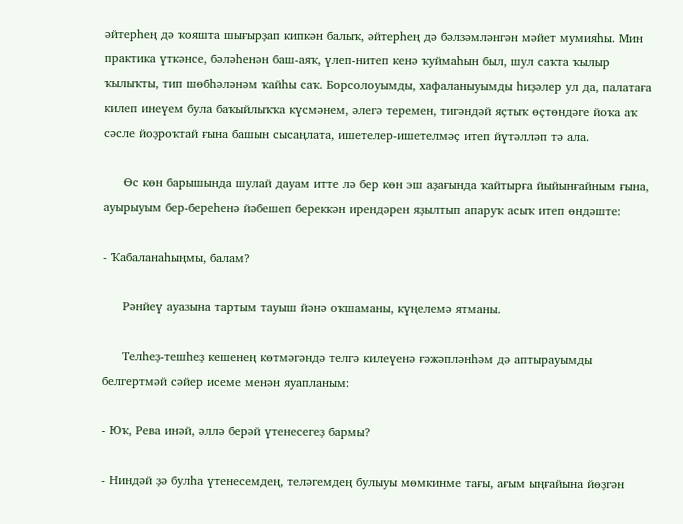әйтерһең дә ҡояшта шығырҙап кипкән балыҡ, әйтерһең дә бәлзәмләнгән мәйет мумияһы. Мин практика үткәнсе, бәләһенән баш-аяҡ, үлеп-нитеп кенә ҡуймаһын был, шул саҡта ҡылыр ҡылыҡты, тип шөбһәләнәм ҡайһы саҡ. Борсолоуымды, хафаланыуымды һиҙәлер ул да, палатаға килеп инеүем була баҡыйлыҡҡа күсмәнем, әлегә теремен, тигәндәй яҫтыҡ өҫтөндәге йоҡа аҡ сәсле йоҙроҡтай ғына башын сысаңлата, ишетелер-ишетелмәҫ итеп йүтәлләп тә ала.

     Өс көн барышында шулай дауам итте лә бер көн эш аҙағында ҡайтырға йыйынғайным ғына, ауырыуым бер-береһенә йәбешеп береккән ирендәрен яҙылтып апаруҡ асыҡ итеп өндәште:

- Ҡабаланаһыңмы, балам?

     Рәнйеү ауазына тартым тауыш йәнә оҡшаманы, күңелемә ятманы.

     Телһеҙ-тешһеҙ кешенең көтмәгәндә телгә килеүенә ғәжәпләнһәм дә аптырауымды белгертмәй сәйер исеме менән яуапланым:

- Юҡ, Рева инәй, әллә берәй үтенесегеҙ бармы?

- Ниндәй ҙә булһа үтенесемдең, теләгемдең булыуы мөмкинме тағы, ағым ыңғайына йөҙгән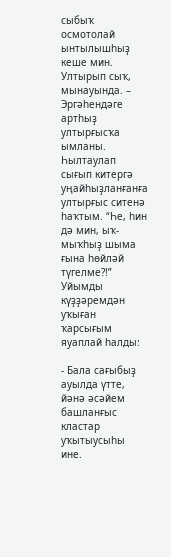сыбыҡ осмотолай ынтылышһыҙ кеше мин. Ултырып сыҡ, мынауында. – Эргәһендәге артһыҙ ултырғысҡа ымланы. Һылтаулап сығып китергә уңайһыҙланғанға ултырғыс ситенә һаҡтым. “Һе, һин дә мин, ыҡ-мыҡһыҙ шыма ғына һөйләй түгелме?!” Уйымды күҙҙәремдән уҡыған ҡарсығым яуаплай һалды:

- Бала сағыбыҙ ауылда үтте, йәнә әсәйем башланғыс кластар уҡытыусыһы ине.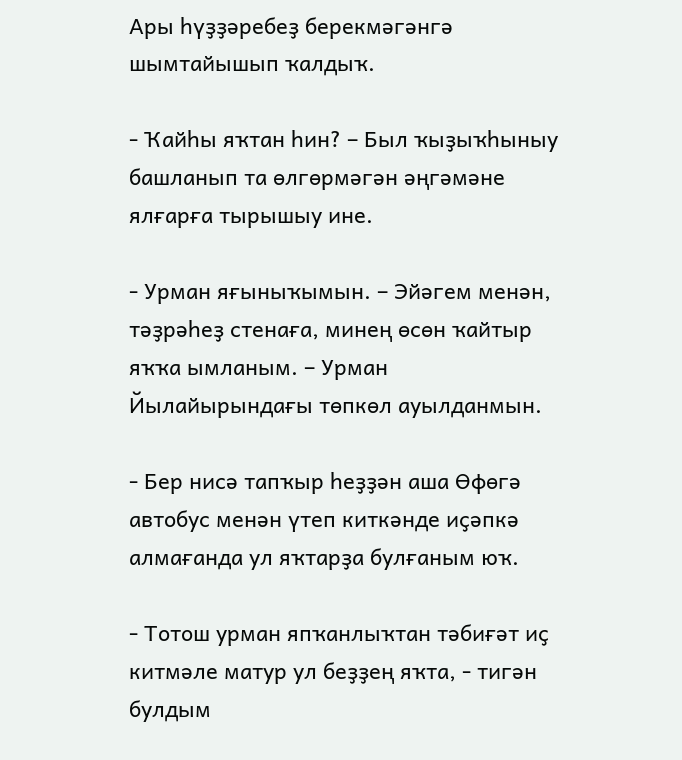Ары һүҙҙәребеҙ берекмәгәнгә шымтайышып ҡалдыҡ.

- Ҡайһы яҡтан һин? – Был ҡыҙыҡһыныу башланып та өлгөрмәгән әңгәмәне ялғарға тырышыу ине.

- Урман яғыныҡымын. – Эйәгем менән, тәҙрәһеҙ стенаға, минең өсөн ҡайтыр яҡҡа ымланым. – Урман Йылайырындағы төпкөл ауылданмын.

- Бер нисә тапҡыр һеҙҙән аша Өфөгә автобус менән үтеп киткәнде иҫәпкә алмағанда ул яҡтарҙа булғаным юҡ.

- Тотош урман япҡанлыҡтан тәбиғәт иҫ китмәле матур ул беҙҙең яҡта, - тигән булдым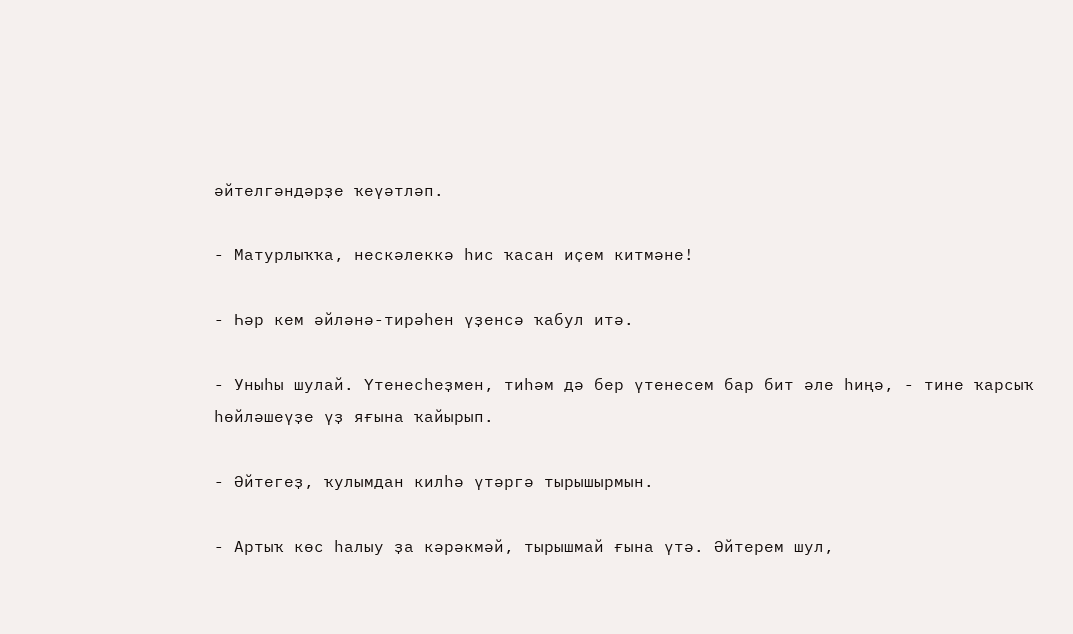әйтелгәндәрҙе ҡеүәтләп.

- Матурлыҡҡа, нескәлеккә һис ҡасан иҫем китмәне!

- Һәр кем әйләнә-тирәһен үҙенсә ҡабул итә.

- Уныһы шулай. Үтенесһеҙмен, тиһәм дә бер үтенесем бар бит әле һиңә, - тине ҡарсыҡ һөйләшеүҙе үҙ яғына ҡайырып.

- Әйтегеҙ, ҡулымдан килһә үтәргә тырышырмын.

- Артыҡ көс һалыу ҙа кәрәкмәй, тырышмай ғына үтә. Әйтерем шул,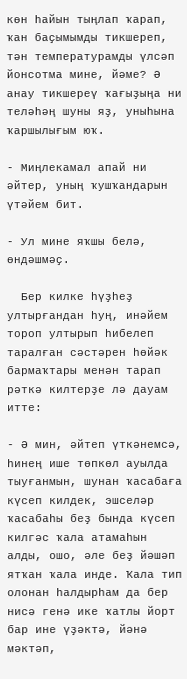көн һайын тыңлап ҡарап, ҡан баҫымымды тикшереп, тән температурамды үлсәп йонсотма мине, йәме? Ә анау тикшереү ҡағыҙыңа ни теләһәң шуны яҙ, уныһына ҡаршылығым юҡ.

- Миңлекамал апай ни әйтер, уның ҡушҡандарын үтәйем бит.

- Ул мине яҡшы белә, өндәшмәҫ.

  Бер килке һүҙһеҙ ултырғандан һуң, инәйем тороп ултырып һибелеп таралған сәстәрен һөйәк бармаҡтары менән тарап рәткә килтерҙе лә дауам итте:

- Ә мин, әйтеп үткәнемсә, һинең ише төпкөл ауылда тыуғанмын, шунан ҡасабаға күсеп килдек, эшселәр ҡасабаһы беҙ бында күсеп килгәс ҡала атамаһын алды, ошо, әле беҙ йәшәп ятҡан ҡала инде. Ҡала тип олонан һалдырһам да бер нисә генә ике ҡатлы йорт бар ине үҙәктә, йәнә мәктәп,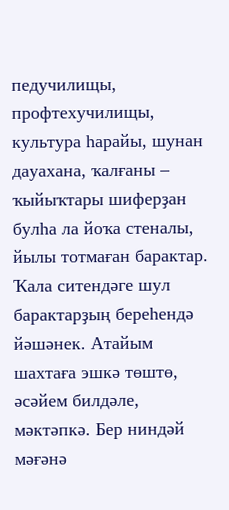педучилищы, профтехучилищы, культура һарайы, шунан дауахана, ҡалғаны – ҡыйыҡтары шиферҙан булһа ла йоҡа стеналы, йылы тотмаған барактар. Ҡала ситендәге шул барактарҙың береһендә йәшәнек. Атайым шахтаға эшкә төштө, әсәйем билдәле, мәктәпкә. Бер ниндәй мәғәнә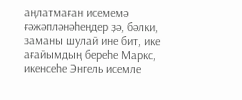аңлатмаған исемемә ғәжәпләнәһеңдер ҙә, бәлки, заманы шулай ине бит, ике ағайымдың береһе Маркс, икенсеһе Энгель исемле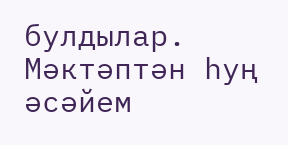булдылар. Мәктәптән һуң әсәйем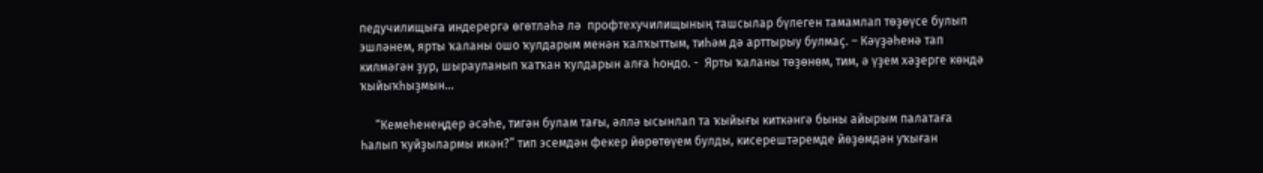педучилищыға индерергә өгөтләһә лә  профтехучилищының ташсылар бүлеген тамамлап төҙөүсе булып эшләнем, ярты ҡаланы ошо ҡулдарым менән ҡалҡыттым, тиһәм дә арттырыу булмаҫ. – Кәүҙәһенә тап килмәгән ҙур, шырауланып ҡатҡан ҡулдарын алға һондо. -  Ярты ҡаланы төҙөнөм, тим, ә үҙем хәҙерге көндә ҡыйыҡһыҙмын...

     “Кемеһенеңдер әсәһе, тигән булам тағы, әллә ысынлап та ҡыйығы киткәнгә быны айырым палатаға һалып ҡуйҙылармы икән?” тип эсемдән фекер йөрөтөүем булды, кисерештәремде йөҙөмдән уҡыған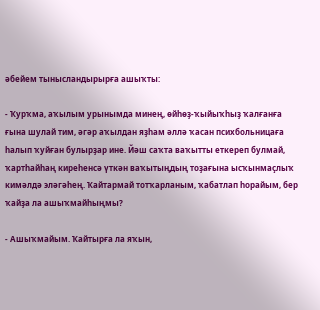әбейем тынысландырырға ашыҡты:

- Ҡурҡма, аҡылым урынымда минең, өйһөҙ-ҡыйыҡһыҙ ҡалғанға ғына шулай тим, әгәр аҡылдан яҙһам әллә ҡасан психбольницаға һалып ҡуйған булырҙар ине. Йәш саҡта ваҡытты еткереп булмай, ҡартһайһаң киреһенсә үткән ваҡытыңдың тоҙағына ысҡынмаҫлыҡ кимәлдә эләгәһең. Ҡайтармай тотҡарланым, ҡабатлап һорайым, бер ҡайҙа ла ашыҡмайһыңмы?

- Ашыҡмайым. Ҡайтырға ла яҡын,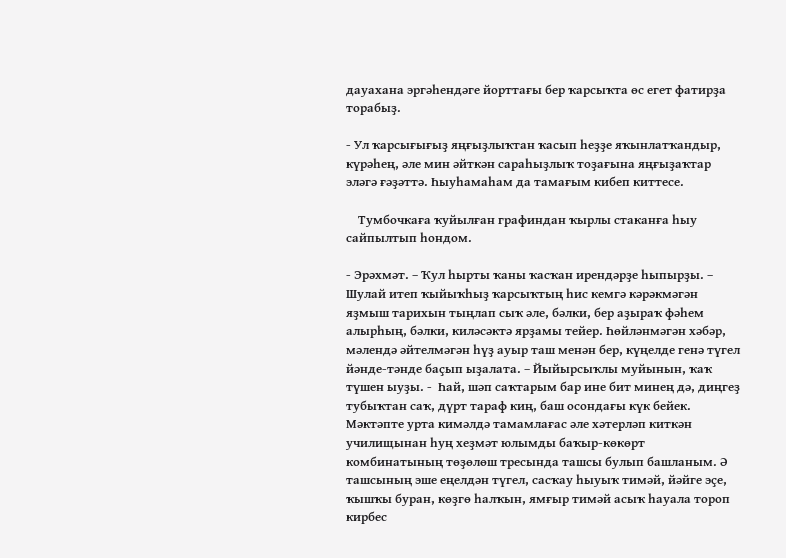дауахана эргәһендәге йорттағы бер ҡарсыҡта өс егет фатирҙа торабыҙ.

- Ул ҡарсығығыҙ яңғыҙлыҡтан ҡасып һеҙҙе яҡынлатҡандыр, күрәһең, әле мин әйткән сараһыҙлыҡ тоҙағына яңғыҙаҡтар эләгә ғәҙәттә. Һыуһамаһам да тамағым кибеп киттесе.

    Тумбочкаға ҡуйылған графиндан ҡырлы стаканға һыу сайпылтып һондом.

- Эрәхмәт. – Ҡул һырты ҡаны ҡасҡан ирендәрҙе һыпырҙы. – Шулай итеп ҡыйыҡһыҙ ҡарсыҡтың һис кемгә кәрәкмәгән яҙмыш тарихын тыңлап сыҡ әле, бәлки, бер аҙыраҡ фәһем алырһың, бәлки, киләсәктә ярҙамы тейер. Һөйләнмәгән хәбәр, мәлендә әйтелмәгән һүҙ ауыр таш менән бер, күңелде генә түгел йәнде-тәнде баҫып ыҙалата. – Йыйырсыҡлы муйынын, ҡаҡ түшен ыуҙы. -  Һай, шәп саҡтарым бар ине бит минең дә, диңгеҙ тубыҡтан саҡ, дүрт тараф киң, баш осондағы күк бейек. Мәктәпте урта кимәлдә тамамлағас әле хәтерләп киткән училищынан һуң хеҙмәт юлымды баҡыр-көкөрт комбинатының төҙөлөш тресында ташсы булып башланым. Ә ташсының эше еңелдән түгел, сасҡау һыуыҡ тимәй, йәйге эҫе, ҡышҡы буран, көҙгө һалҡын, ямғыр тимәй асыҡ һауала тороп кирбес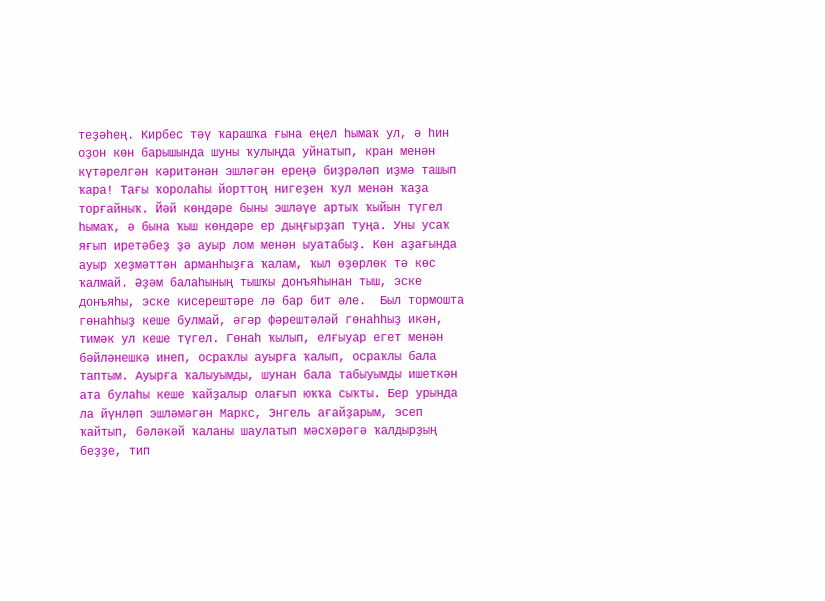теҙәһең. Кирбес тәү ҡарашҡа ғына еңел һымаҡ ул, ә һин оҙон көн барышында шуны ҡулыңда уйнатып, кран менән күтәрелгән кәритәнән эшләгән ереңә биҙрәләп иҙмә ташып ҡара! Тағы ҡоролаһы йорттоң нигеҙен ҡул менән ҡаҙа торғайныҡ. Йәй көндәре быны эшләүе артыҡ ҡыйын түгел һымаҡ, ә бына ҡыш көндәре ер дыңғырҙап туңа. Уны усаҡ яғып иретәбеҙ ҙә ауыр лом менән ыуатабыҙ. Көн аҙағында ауыр хеҙмәттән арманһыҙға ҡалам, ҡыл өҙөрлөк тә көс ҡалмай. Әҙәм балаһының тышҡы донъяһынан тыш, эске донъяһы, эске кисерештәре лә бар бит әле.  Был тормошта гөнаһһыҙ кеше булмай, әгәр фәрештәләй гөнаһһыҙ икән, тимәк ул кеше түгел. Гөнаһ ҡылып, елғыуар егет менән бәйләнешкә инеп, осраҡлы ауырға ҡалып, осраҡлы бала таптым. Ауырға ҡалыуымды, шунан бала табыуымды ишеткән ата булаһы кеше ҡайҙалыр олағып юҡҡа сыҡты. Бер урында ла йүнләп эшләмәгән Маркс, Энгель ағайҙарым, эсеп ҡайтып, бәләкәй ҡаланы шаулатып мәсхәрәгә ҡалдырҙың беҙҙе, тип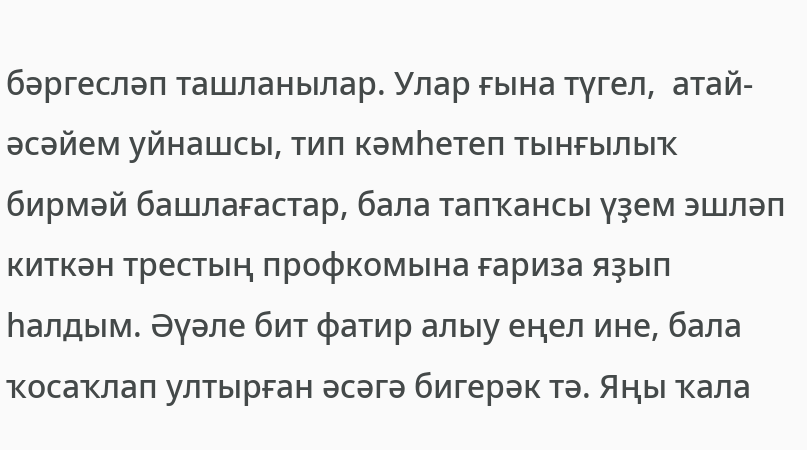бәргесләп ташланылар. Улар ғына түгел,  атай-әсәйем уйнашсы, тип кәмһетеп тынғылыҡ бирмәй башлағастар, бала тапҡансы үҙем эшләп киткән трестың профкомына ғариза яҙып һалдым. Әүәле бит фатир алыу еңел ине, бала ҡосаҡлап ултырған әсәгә бигерәк тә. Яңы ҡала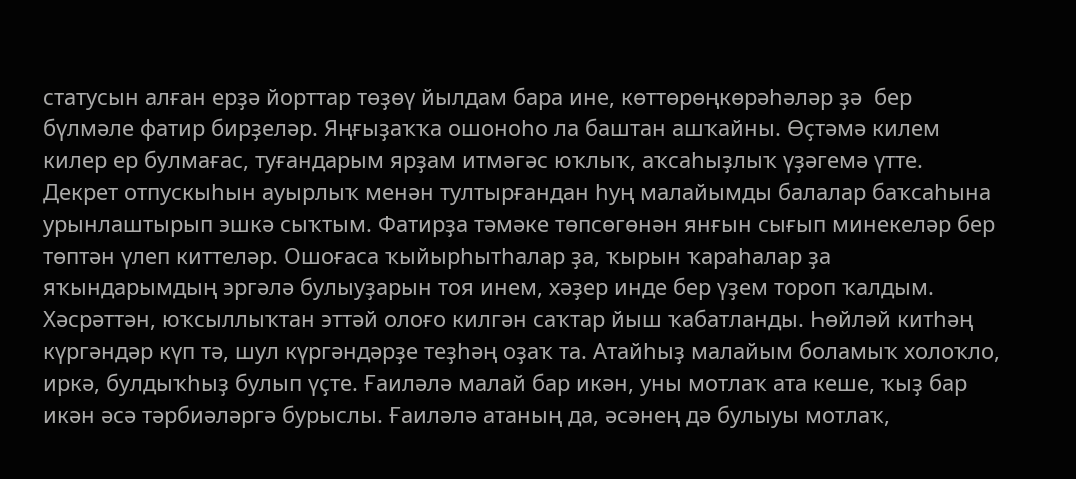статусын алған ерҙә йорттар төҙөү йылдам бара ине, көттөрөңкөрәһәләр ҙә  бер бүлмәле фатир бирҙеләр. Яңғыҙаҡҡа ошоноһо ла баштан ашҡайны. Өҫтәмә килем килер ер булмағас, туғандарым ярҙам итмәгәс юҡлыҡ, аҡсаһыҙлыҡ үҙәгемә үтте. Декрет отпускыһын ауырлыҡ менән тултырғандан һуң малайымды балалар баҡсаһына урынлаштырып эшкә сыҡтым. Фатирҙа тәмәке төпсөгөнән янғын сығып минекеләр бер төптән үлеп киттеләр. Ошоғаса ҡыйырһытһалар ҙа, ҡырын ҡараһалар ҙа яҡындарымдың эргәлә булыуҙарын тоя инем, хәҙер инде бер үҙем тороп ҡалдым. Хәсрәттән, юҡсыллыҡтан эттәй олоғо килгән саҡтар йыш ҡабатланды. Һөйләй китһәң күргәндәр күп тә, шул күргәндәрҙе теҙһәң оҙаҡ та. Атайһыҙ малайым боламыҡ холоҡло, иркә, булдыҡһыҙ булып үҫте. Ғаиләлә малай бар икән, уны мотлаҡ ата кеше, ҡыҙ бар икән әсә тәрбиәләргә бурыслы. Ғаиләлә атаның да, әсәнең дә булыуы мотлаҡ,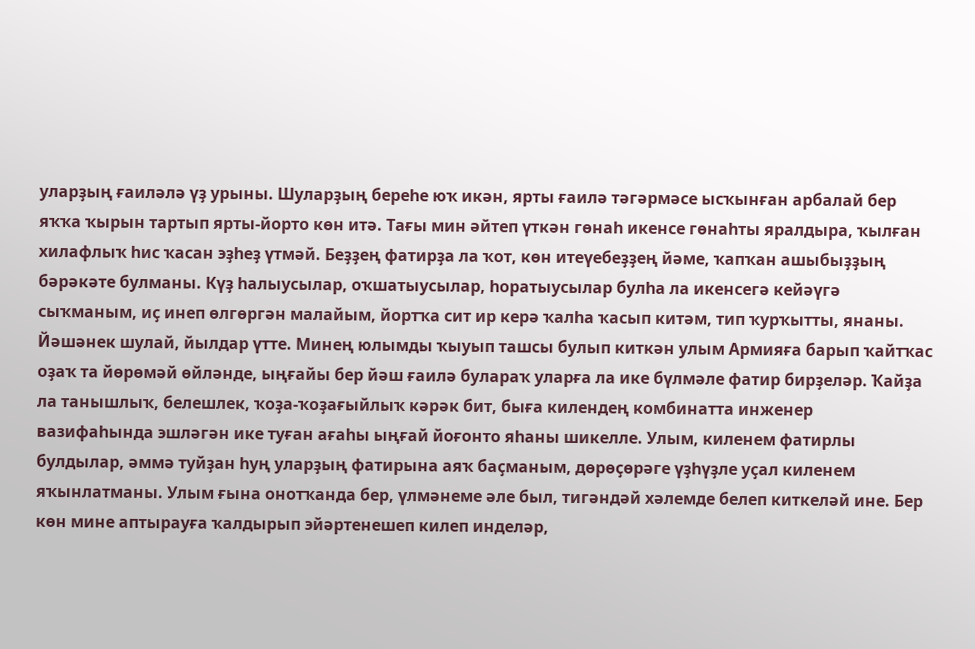уларҙың ғаиләлә үҙ урыны. Шуларҙың береһе юҡ икән, ярты ғаилә тәгәрмәсе ысҡынған арбалай бер яҡҡа ҡырын тартып ярты-йорто көн итә. Тағы мин әйтеп үткән гөнаһ икенсе гөнаһты яралдыра, ҡылған хилафлыҡ һис ҡасан эҙһеҙ үтмәй. Беҙҙең фатирҙа ла ҡот, көн итеүебеҙҙең йәме, ҡапҡан ашыбыҙҙың бәрәкәте булманы. Күҙ һалыусылар, оҡшатыусылар, һоратыусылар булһа ла икенсегә кейәүгә сыҡманым, иҫ инеп өлгөргән малайым, йортҡа сит ир керә ҡалһа ҡасып китәм, тип ҡурҡытты, янаны. Йәшәнек шулай, йылдар үтте. Минең юлымды ҡыуып ташсы булып киткән улым Армияға барып ҡайтҡас оҙаҡ та йөрөмәй өйләнде, ыңғайы бер йәш ғаилә булараҡ уларға ла ике бүлмәле фатир бирҙеләр. Ҡайҙа ла танышлыҡ, белешлек, ҡоҙа-ҡоҙағыйлыҡ кәрәк бит, быға килендең комбинатта инженер вазифаһында эшләгән ике туған ағаһы ыңғай йоғонто яһаны шикелле. Улым, киленем фатирлы булдылар, әммә туйҙан һуң уларҙың фатирына аяҡ баҫманым, дөрөҫөрәге үҙһүҙле уҫал киленем яҡынлатманы. Улым ғына онотҡанда бер, үлмәнеме әле был, тигәндәй хәлемде белеп киткеләй ине. Бер көн мине аптырауға ҡалдырып эйәртенешеп килеп инделәр,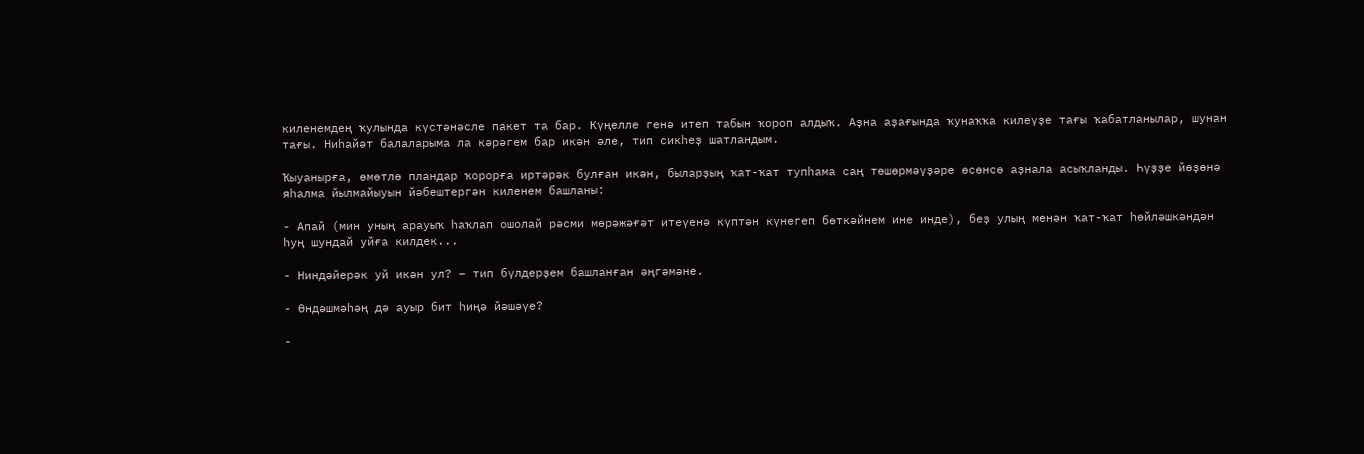киленемдең ҡулында күстәнәсле пакет та бар. Күңелле генә итеп табын ҡороп алдыҡ. Аҙна аҙағында ҡунаҡҡа килеүҙе тағы ҡабатланылар, шунан тағы. Ниһайәт балаларыма ла кәрәгем бар икән әле, тип сикһеҙ шатландым.

Ҡыуанырға, өмөтлө пландар ҡорорға иртәрәк булған икән, быларҙың ҡат-ҡат тупһама саң төшөрмәүҙәре өсөнсө аҙнала асыҡланды. Һүҙҙе йөҙөнә яһалма йылмайыуын йәбештергән киленем башланы:

- Апай (мин уның арауыҡ һаҡлап ошолай рәсми мөрәжәғәт итеүенә күптән күнегеп бөткәйнем ине инде), беҙ улың менән ҡат-ҡат һөйләшкәндән һуң шундай уйға килдек...

- Ниндәйерәк уй икән ул? – тип бүлдерҙем башланған әңгәмәне.

- Өндәшмәһәң дә ауыр бит һиңә йәшәүе?

-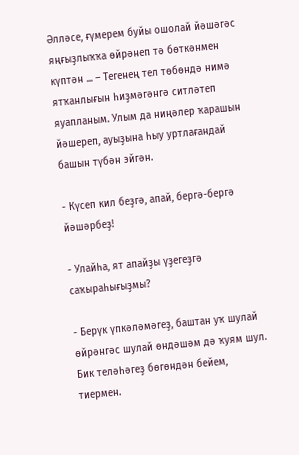Әлләсе, ғүмерем буйы ошолай йәшәгәс яңғыҙлыҡҡа өйрәнеп тә бөткәнмен күптән ... – Тегенең тел төбөндә нимә ятҡанлығын һиҙмәгәнгә ситләтеп яуапланым. Улым да ниңәлер ҡарашын йәшереп, ауыҙына һыу уртлағандай башын түбән эйгән.

- Күсеп кил беҙгә, апай, бергә-бергә йәшәрбеҙ!

- Улайһа, ят апайҙы үҙегеҙгә саҡыраһығыҙмы?

- Берүк үпкәләмәгеҙ, баштан уҡ шулай өйрәнгәс шулай өндәшәм дә ҡуям шул. Бик теләһәгеҙ бөгөндән бейем, тиермен.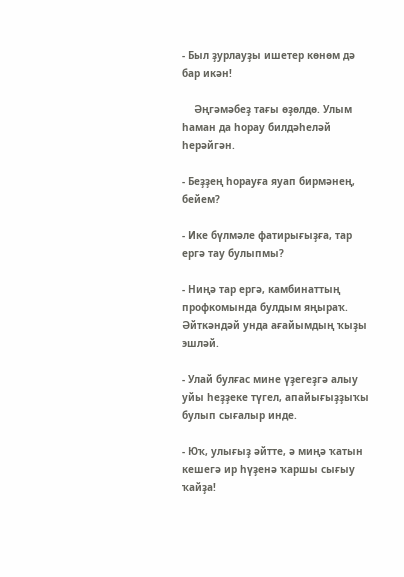- Был ҙурлауҙы ишетер көнөм дә бар икән!

    Әңгәмәбеҙ тағы өҙөлдө. Улым һаман да һорау билдәһеләй һерәйгән.

- Беҙҙең һорауға яуап бирмәнең, бейем?

- Ике бүлмәле фатирығыҙға, тар ергә тау булыпмы?

- Ниңә тар ергә, камбинаттың профкомында булдым яңыраҡ. Әйткәндәй унда ағайымдың ҡыҙы эшләй.

- Улай булғас мине үҙегеҙгә алыу уйы һеҙҙеке түгел, апайығыҙҙыҡы булып сығалыр инде.

- Юҡ, улығыҙ әйтте, ә миңә ҡатын кешегә ир һүҙенә ҡаршы сығыу ҡайҙа!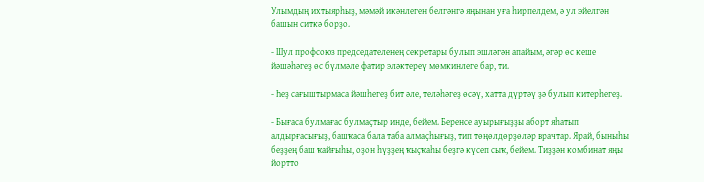Улымдың ихтыярһыҙ, мәмәй икәнлеген белгәнгә яңынан уға һирпелдем, ә ул эйелгән башын ситкә борҙо.

- Шул профсоюз председателенең секретары булып эшләгән апайым, әгәр өс кеше йәшәһәгеҙ өс бүлмәле фатир эләктереү мөмкинлеге бар, ти.

- Һеҙ сағыштырмаса йәшһегеҙ бит әле, теләһәгеҙ өсәү, хатта дүртәү ҙә булып китерһегеҙ.

- Бығаса булмағас булмаҫтыр инде, бейем. Беренсе ауырығыҙҙы аборт яһатып алдырғасығыҙ, башҡаса бала таба алмаҫһығыҙ, тип төңөлдөрҙөләр врачтар. Ярай, быныһы беҙҙең баш ҡайғыһы, оҙон һүҙҙең ҡыҫҡаһы беҙгә күсеп сыҡ, бейем. Тиҙҙән комбинат яңы йортто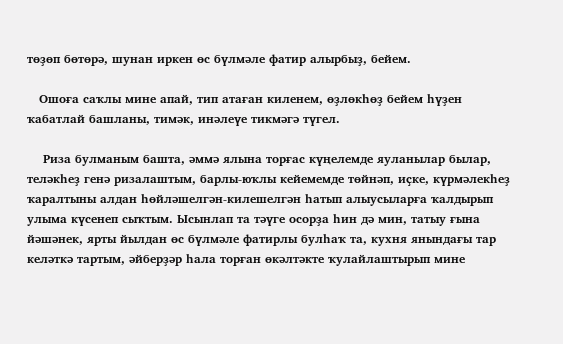төҙөп бөтөрә, шунан иркен өс бүлмәле фатир алырбыҙ, бейем.

   Ошоға саҡлы мине апай, тип атаған киленем, өҙлөкһөҙ бейем һүҙен ҡабатлай башланы, тимәк, инәлеүе тикмәгә түгел.

    Риза булманым башта, әммә ялына торғас күңелемде яуланылар былар, теләкһеҙ генә ризалаштым, барлы-юҡлы кейемемде төйнәп, иҫке, күрмәлекһеҙ ҡаралтыны алдан һөйләшелгән-килешелгән һатып алыусыларға ҡалдырып улыма күсенеп сыҡтым. Ысынлап та тәүге осорҙа һин дә мин, татыу ғына йәшәнек, ярты йылдан өс бүлмәле фатирлы булһаҡ та, кухня янындағы тар келәткә тартым, әйберҙәр һала торған өкәлтәкте ҡулайлаштырып мине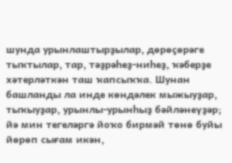шунда урынлаштырҙылар, дөрөҫөрәге тыҡтылар, тар, тәҙрәһеҙ-ниһеҙ, ҡәберҙе хәтерләткән таш ҡапсыҡҡа. Шунан башланды ла инде көндәлек мыжыуҙар, тыҡыуҙар, урынлы-урынһыҙ бәйләнеүҙәр; йә мин тегеләргә йоҡо бирмәй төнө буйы йөрөп сығам икән,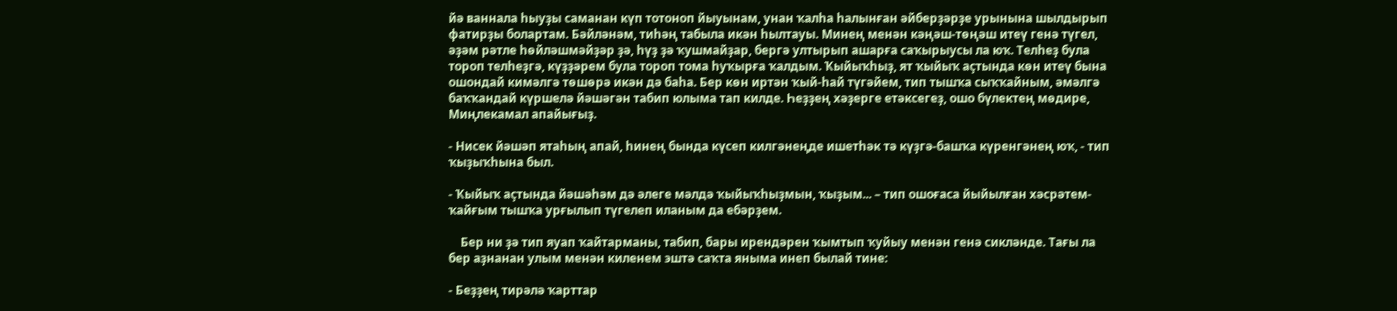йә ваннала һыуҙы саманан күп тотоноп йыуынам, унан ҡалһа һалынған әйберҙәрҙе урынына шылдырып фатирҙы болартам. Бәйләнәм, тиһәң табыла икән һылтауы. Минең менән кәңәш-төңәш итеү генә түгел, әҙәм рәтле һөйләшмәйҙәр ҙә, һүҙ ҙә ҡушмайҙар, бергә ултырып ашарға саҡырыусы ла юҡ. Телһеҙ була тороп телһеҙгә, күҙҙәрем була тороп тома һуҡырға ҡалдым. Ҡыйыҡһыҙ, ят ҡыйыҡ аҫтында көн итеү бына ошондай кимәлгә төшөрә икән дә баһа. Бер көн иртән ҡый-һай түгәйем, тип тышҡа сыҡҡайным, әмәлгә баҡҡандай күршелә йәшәгән табип юлыма тап килде. Һеҙҙең хәҙерге етәксегеҙ, ошо бүлектең мөдире, Миңлекамал апайығыҙ.

- Нисек йәшәп ятаһың апай, һинең бында күсеп килгәнеңде ишетһәк тә күҙгә-башҡа күренгәнең юҡ, - тип ҡыҙыҡһына был.

- Ҡыйыҡ аҫтында йәшәһәм дә әлеге мәлдә ҡыйыҡһыҙмын, ҡыҙым... – тип ошоғаса йыйылған хәсрәтем-ҡайғым тышҡа урғылып түгелеп иланым да ебәрҙем.

    Бер ни ҙә тип яуап ҡайтарманы, табип, бары ирендәрен ҡымтып ҡуйыу менән генә сикләнде. Тағы ла бер аҙнанан улым менән киленем эштә саҡта яныма инеп былай тине:

- Беҙҙең тирәлә ҡарттар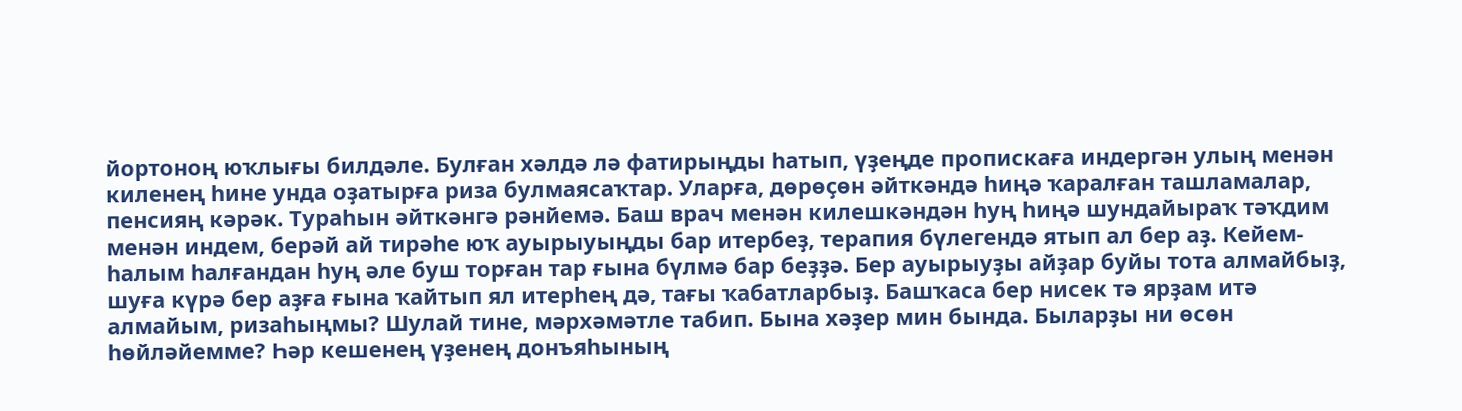йортоноң юҡлығы билдәле. Булған хәлдә лә фатирыңды һатып, үҙеңде пропискаға индергән улың менән киленең һине унда оҙатырға риза булмаясаҡтар. Уларға, дөрөҫөн әйткәндә һиңә ҡаралған ташламалар, пенсияң кәрәк. Тураһын әйткәнгә рәнйемә. Баш врач менән килешкәндән һуң һиңә шундайыраҡ тәҡдим менән индем, берәй ай тирәһе юҡ ауырыуыңды бар итербеҙ, терапия бүлегендә ятып ал бер аҙ. Кейем-һалым һалғандан һуң әле буш торған тар ғына бүлмә бар беҙҙә. Бер ауырыуҙы айҙар буйы тота алмайбыҙ, шуға күрә бер аҙға ғына ҡайтып ял итерһең дә, тағы ҡабатларбыҙ. Башҡаса бер нисек тә ярҙам итә алмайым, ризаһыңмы? Шулай тине, мәрхәмәтле табип. Бына хәҙер мин бында. Быларҙы ни өсөн һөйләйемме? Һәр кешенең үҙенең донъяһының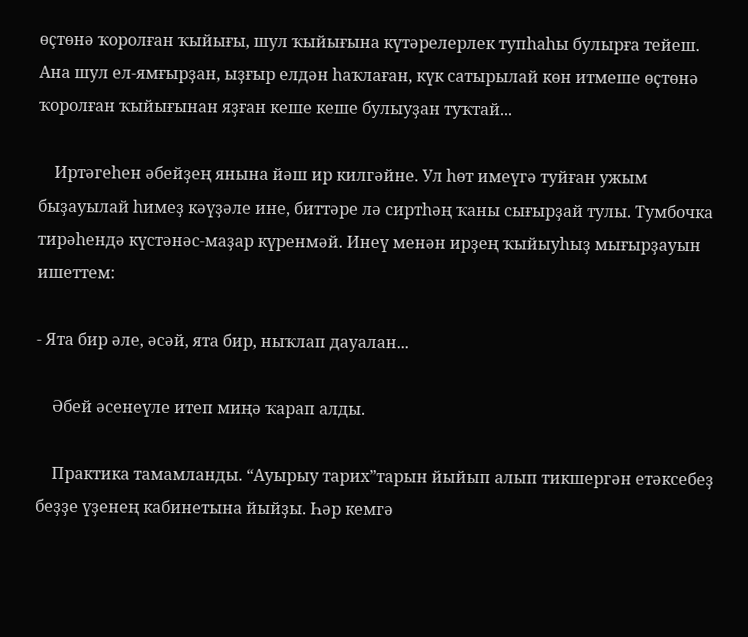өҫтөнә ҡоролған ҡыйығы, шул ҡыйығына күтәрелерлек тупһаһы булырға тейеш. Ана шул ел-ямғырҙан, ыҙғыр елдән һаҡлаған, күк сатырылай көн итмеше өҫтөнә ҡоролған ҡыйығынан яҙған кеше кеше булыуҙан туҡтай...

    Иртәгеһен әбейҙең янына йәш ир килгәйне. Ул һөт имеүгә туйған ужым быҙауылай һимеҙ кәүҙәле ине, биттәре лә сиртһәң ҡаны сығырҙай тулы. Тумбочка тирәһендә күстәнәс-маҙар күренмәй. Инеү менән ирҙең ҡыйыуһыҙ мығырҙауын ишеттем:

- Ята бир әле, әсәй, ята бир, ныҡлап дауалан...

    Әбей әсенеүле итеп миңә ҡарап алды.

    Практика тамамланды. “Ауырыу тарих”тарын йыйып алып тикшергән етәксебеҙ беҙҙе үҙенең кабинетына йыйҙы. Һәр кемгә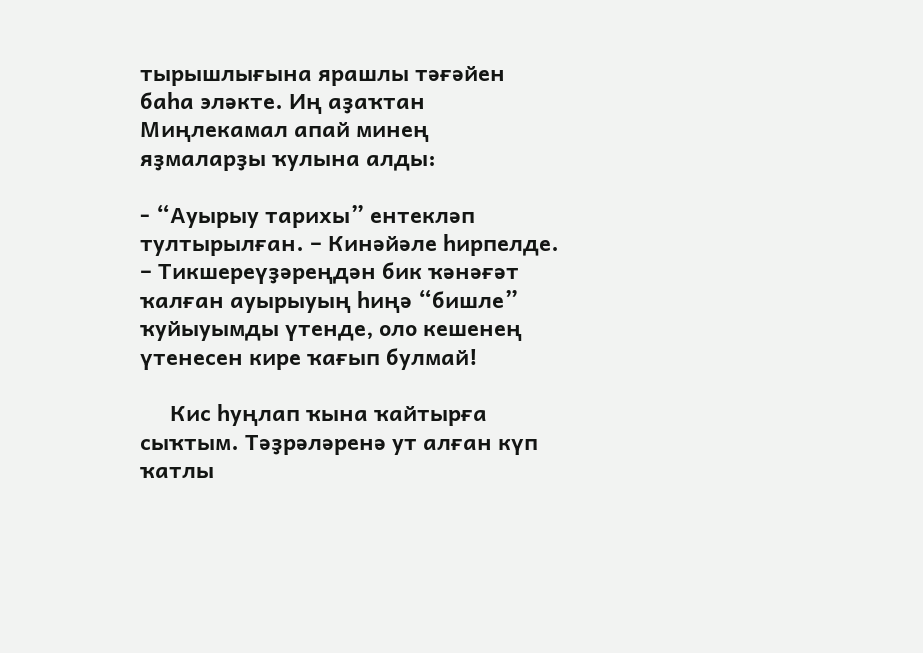тырышлығына ярашлы тәғәйен баһа эләкте. Иң аҙаҡтан Миңлекамал апай минең яҙмаларҙы ҡулына алды:

- “Ауырыу тарихы” ентекләп тултырылған. – Кинәйәле һирпелде. – Тикшереүҙәреңдән бик ҡәнәғәт ҡалған ауырыуың һиңә “бишле” ҡуйыуымды үтенде, оло кешенең үтенесен кире ҡағып булмай!

     Кис һуңлап ҡына ҡайтырға сыҡтым. Тәҙрәләренә ут алған күп ҡатлы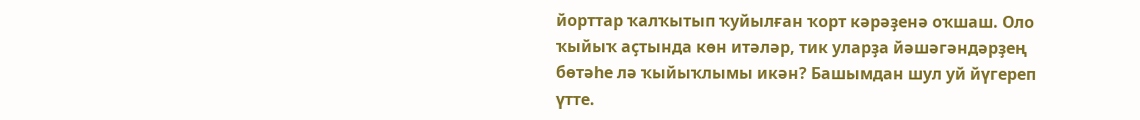йорттар ҡалҡытып ҡуйылған ҡорт кәрәҙенә оҡшаш. Оло ҡыйыҡ аҫтында көн итәләр, тик уларҙа йәшәгәндәрҙең бөтәһе лә ҡыйыҡлымы икән? Башымдан шул уй йүгереп үтте.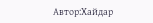Автор:Хайдар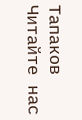Тапаков
Читайте нас